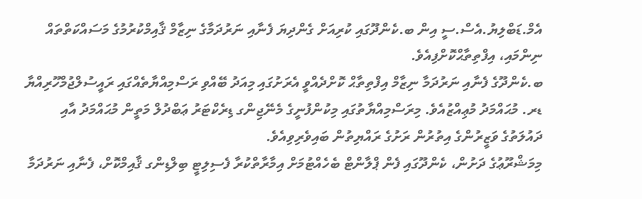އެމް.ޑަބްލިޔު.އެސް.ސީ އިން ބ.ކެންދޫގައި ކުރިއަށް ގެންދިޔަ ފެނާއި ނަރުދަމާގެ ނިޒާމް ޤާއިމްކުރުމުގެ މަސައްކަތްތައް ނިންމައި، އިފްތިތާޙްކޮށްފިއެވެ.
ބ.ކެންދޫގެ ފެނާއި ނަރުދަމާ ނިޒާމް އިފްތިތާޙް ކޮށްދެއްވީ އެރަށުގައި މިއަދު ބޭއްވި ރަސްމިއްޔާތެއްގައި ރައީސުލްޖުމްހޫރިއްޔާ ޑރ. މުޙައްމަދު މުޢިއްޒުއެވެ. މިރަސްމިއްޔާތުގައި މިކުންފުނީގެ މެނޭޖިންގ ޑިރެކްޓަރު ޢަބްދުލް މަތީން މުޙައްމަދު އާއި ދައުލަތުގެ ވަޒީރުންގެ އިތުރުން ރަށުގެ ރައްޔިތުން ބައިވެރިވިއެވެ.
މިމަޝްރޫޢުގެ ދަށުން، ކެންދޫގައި ފެން ޕްލާންޓް ބެހެއްޓުމަށް އިމާރާތްކުރާ ފެސިލިޓީ ބިލްޑިންގ ޤާއިމްކޮށް، ފެނާއި ނަރުދަމާ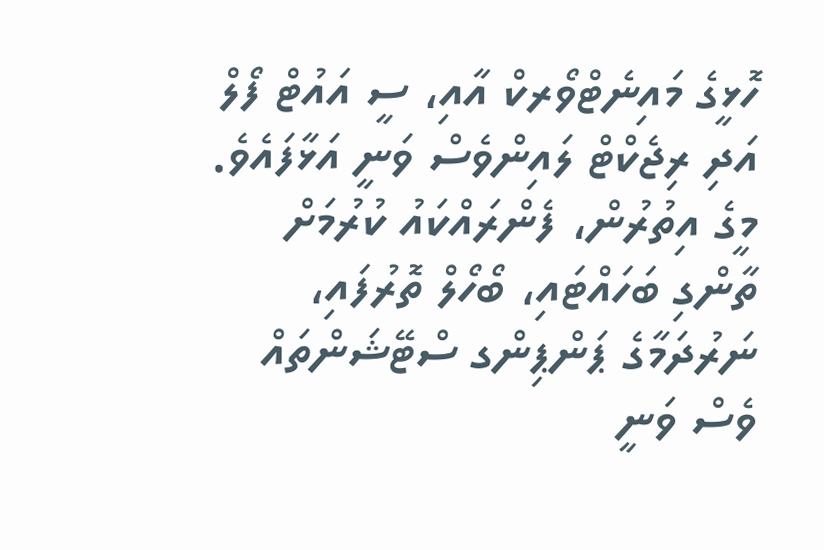ހޮޅީގެ މައިނެޓްވޯރކް އާއި، ސީ އައުޓް ފޯލް އަދި ރިޖެކްޓް ލައިންވެސް ވަނީ އަޅާފައެވެ. މީގެ އިތުރުން، ފެންރައްކައު ކުރުމަށް ތާންގި ބަހައްޓައި، ބޯހޯލް ތޮރުފައި، ނަރުދަމާގެ ޕަންޕިންގ ސްޓޭޝަންތައް ވެސް ވަނީ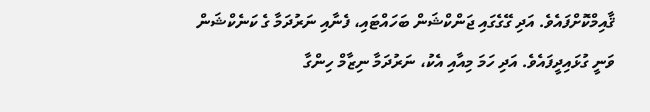ޤާއިމްކޮށްފައެވެ. އަދި ގޭގެގައި ޖަންކްޝަން ބަހައްޓައި، ފެނާއި ނަރުދަމާ ގެ ކަނެކްޝަން ވަނީ ގުޅައިދީފައެވެ. އަދި ހަމަ މިއާއި އެކު، ނަރުދަމާ ނިޒާމް ހިންގާ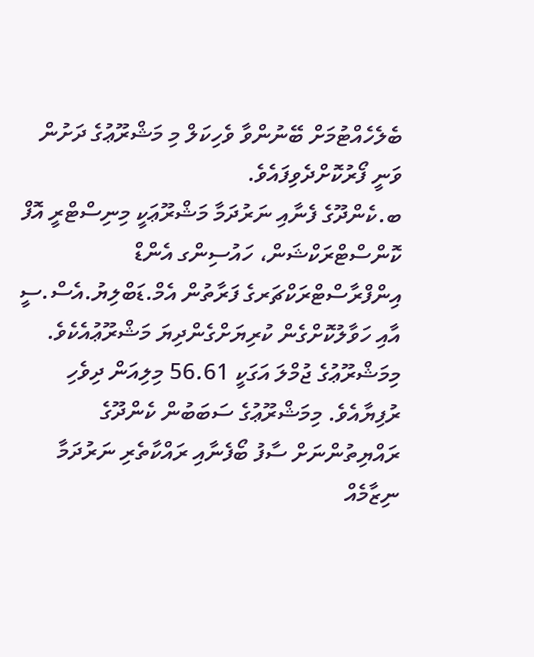ބެލެހެއްޓުމަށް ބޭނުންވާ ވެހިކަލް މި މަޝްރޫޢުގެ ދަށުން ވަނީ ފޯރުކޮށްދެވިފައެވެ.
ބ.ކެންދޫގެ ފެނާއި ނަރުދަމާ މަޝްރޫޢަކީ މިނިސްޓްރީ އޮފް ކޮންސްޓްރަކްޝަން، ހައުސިންގ އެންޑް އިންފްރާސްޓްރަކްޗަރގެ ފަރާތުން އެމް.ޑަބްލިޔު.އެސް.ސީ އާއި ހަވާލުކޮށްގެން ކުރިޔަށްގެންދިޔަ މަޝްރޫޢުއެކެވެ. މިމަޝްރޫޢުގެ ޖުމްލަ އަގަކީ 56.61 މިލިއަން ދިވެހި ރުފިޔާއެވެ. މިމަޝްރޫޢުގެ ސަބަބުން ކެންދޫގެ ރައްޔިތުންނަށް ސާފު ބޯފެނާއި ރައްކާތެރި ނަރުދަމާ ނިޒާމެއް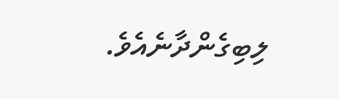ލިބިގެންދާނެއެވެ.